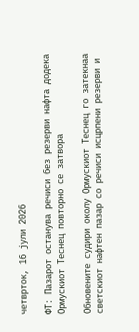четврток, 16 јули 2026

ФТ: Пазарот останува речиси без резерви нафта додека Ормускиот Теснец повторно се затвора

Обновените судири околу Ормускиот Теснец го затекнаа светскиот нафтен пазар со речиси исцрпени резерви и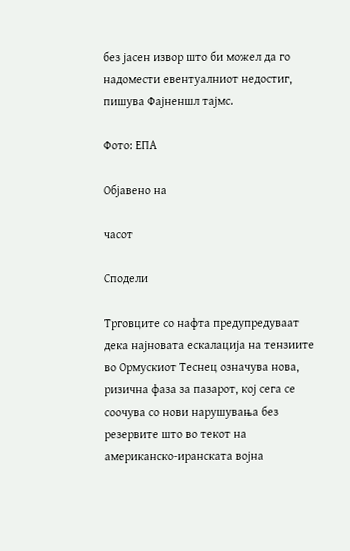без јасен извор што би можел да го надомести евентуалниот недостиг, пишува Фајненшл тајмс.

Фото: ЕПА

Објавено на

часот

Сподели

Трговците со нафта предупредуваат дека најновата ескалација на тензиите во Ормускиот Теснец означува нова, ризична фаза за пазарот, кој сега се соочува со нови нарушувања без резервите што во текот на американско-иранската војна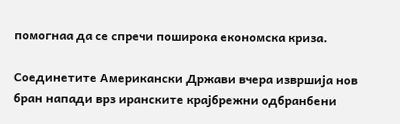помогнаа да се спречи поширока економска криза.

Соединетите Американски Држави вчера извршија нов бран напади врз иранските крајбрежни одбранбени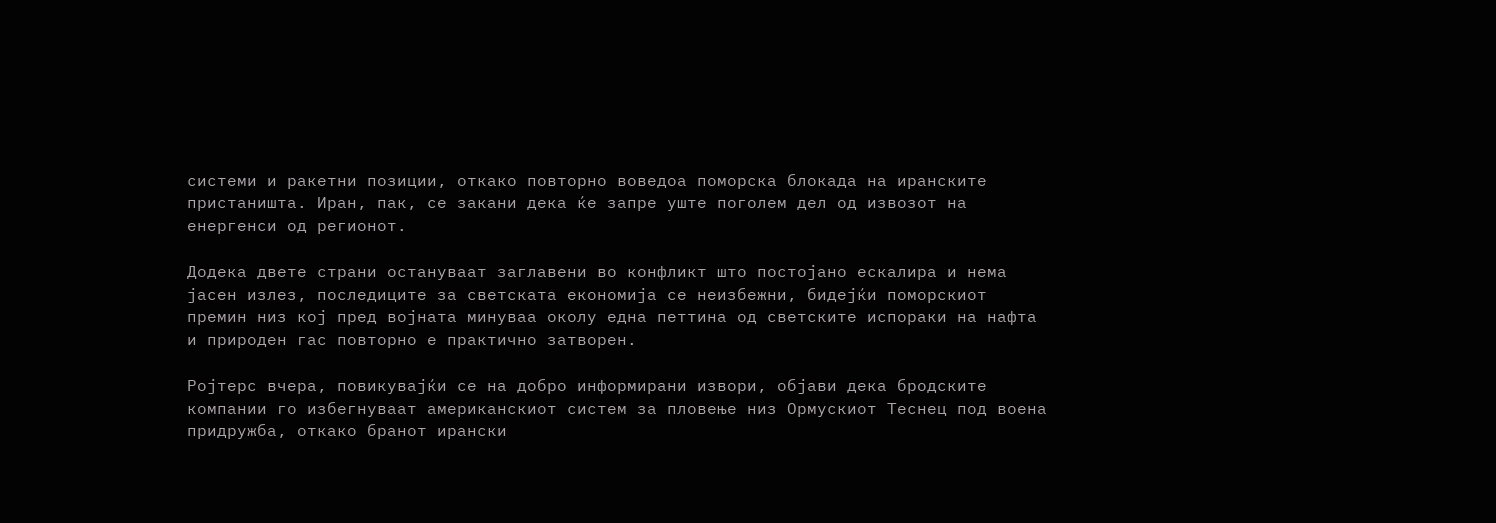системи и ракетни позиции, откако повторно воведоа поморска блокада на иранските пристаништа. Иран, пак, се закани дека ќе запре уште поголем дел од извозот на енергенси од регионот.

Додека двете страни остануваат заглавени во конфликт што постојано ескалира и нема јасен излез, последиците за светската економија се неизбежни, бидејќи поморскиот премин низ кој пред војната минуваа околу една петтина од светските испораки на нафта и природен гас повторно е практично затворен.

Ројтерс вчера, повикувајќи се на добро информирани извори, објави дека бродските компании го избегнуваат американскиот систем за пловење низ Ормускиот Теснец под воена придружба, откако бранот ирански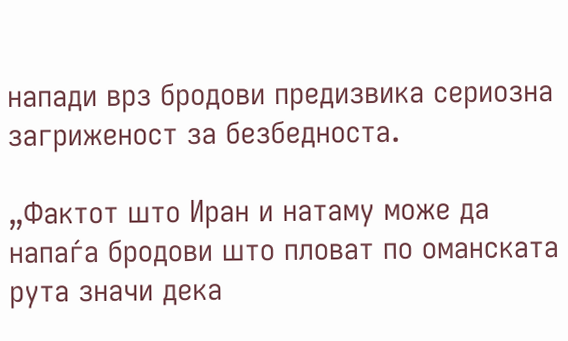напади врз бродови предизвика сериозна загриженост за безбедноста.

„Фактот што Иран и натаму може да напаѓа бродови што пловат по оманската рута значи дека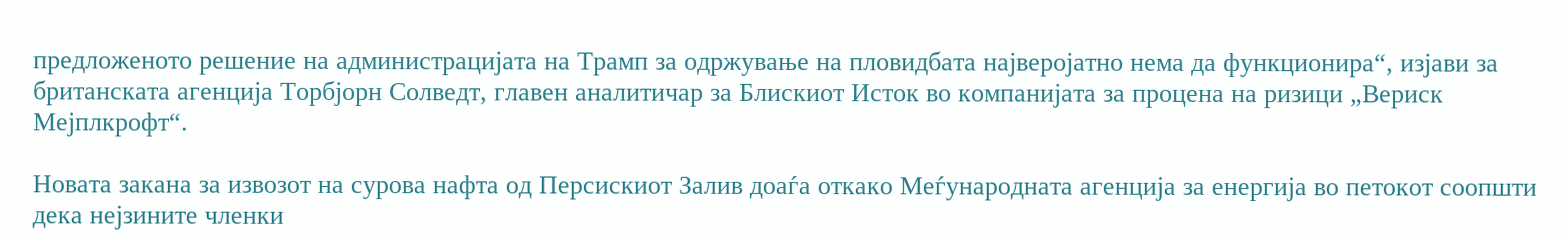предложеното решение на администрацијата на Трамп за одржување на пловидбата најверојатно нема да функционира“, изјави за британската агенција Торбјорн Солведт, главен аналитичар за Блискиот Исток во компанијата за процена на ризици „Вериск Мејплкрофт“.

Новата закана за извозот на сурова нафта од Персискиот Залив доаѓа откако Меѓународната агенција за енергија во петокот соопшти дека нејзините членки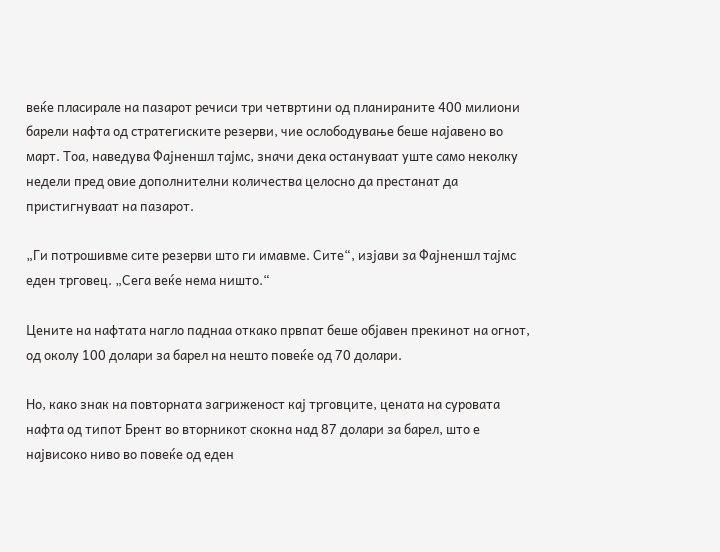веќе пласирале на пазарот речиси три четвртини од планираните 400 милиони барели нафта од стратегиските резерви, чие ослободување беше најавено во март. Тоа, наведува Фајненшл тајмс, значи дека остануваат уште само неколку недели пред овие дополнителни количества целосно да престанат да пристигнуваат на пазарот.

„Ги потрошивме сите резерви што ги имавме. Сите“, изјави за Фајненшл тајмс еден трговец. „Сега веќе нема ништо.“

Цените на нафтата нагло паднаа откако првпат беше објавен прекинот на огнот, од околу 100 долари за барел на нешто повеќе од 70 долари.

Но, како знак на повторната загриженост кај трговците, цената на суровата нафта од типот Брент во вторникот скокна над 87 долари за барел, што е највисоко ниво во повеќе од еден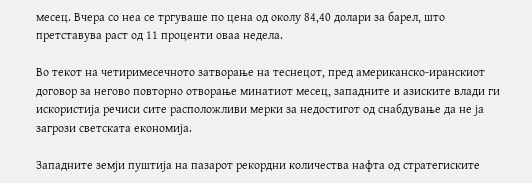месец. Вчера со неа се тргуваше по цена од околу 84,40 долари за барел, што претставува раст од 11 проценти оваа недела.

Во текот на четиримесечното затворање на теснецот, пред американско-иранскиот договор за негово повторно отворање минатиот месец, западните и азиските влади ги искористија речиси сите расположливи мерки за недостигот од снабдување да не ја загрози светската економија.

Западните земји пуштија на пазарот рекордни количества нафта од стратегиските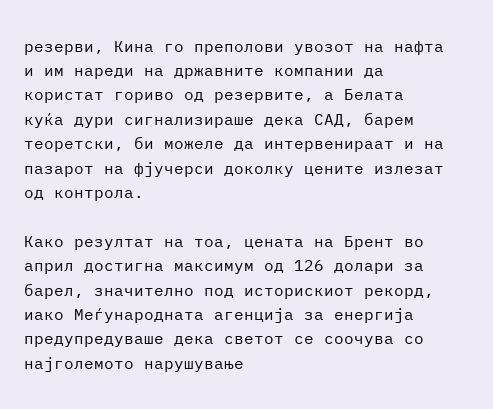резерви, Кина го преполови увозот на нафта и им нареди на државните компании да користат гориво од резервите, а Белата куќа дури сигнализираше дека САД, барем теоретски, би можеле да интервенираат и на пазарот на фјучерси доколку цените излезат од контрола.

Како резултат на тоа, цената на Брент во април достигна максимум од 126 долари за барел, значително под историскиот рекорд, иако Меѓународната агенција за енергија предупредуваше дека светот се соочува со најголемото нарушување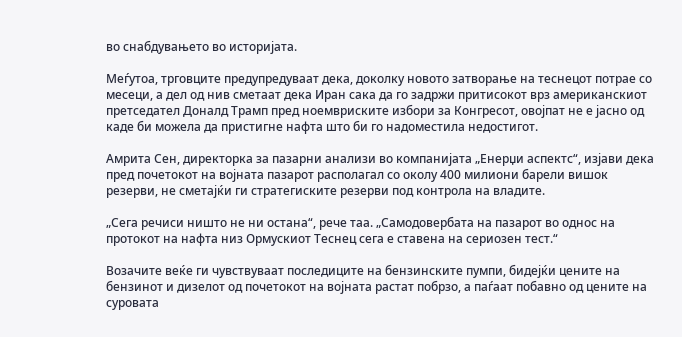во снабдувањето во историјата.

Меѓутоа, трговците предупредуваат дека, доколку новото затворање на теснецот потрае со месеци, а дел од нив сметаат дека Иран сака да го задржи притисокот врз американскиот претседател Доналд Трамп пред ноемвриските избори за Конгресот, овојпат не е јасно од каде би можела да пристигне нафта што би го надоместила недостигот.

Амрита Сен, директорка за пазарни анализи во компанијата „Енерџи аспектс“, изјави дека пред почетокот на војната пазарот располагал со околу 400 милиони барели вишок резерви, не сметајќи ги стратегиските резерви под контрола на владите.

„Сега речиси ништо не ни остана“, рече таа. „Самодовербата на пазарот во однос на протокот на нафта низ Ормускиот Теснец сега е ставена на сериозен тест.“

Возачите веќе ги чувствуваат последиците на бензинските пумпи, бидејќи цените на бензинот и дизелот од почетокот на војната растат побрзо, а паѓаат побавно од цените на суровата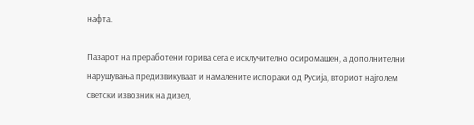нафта.

Пазарот на преработени горива сега е исклучително осиромашен, а дополнителни нарушувања предизвикуваат и намалените испораки од Русија, вториот најголем светски извозник на дизел,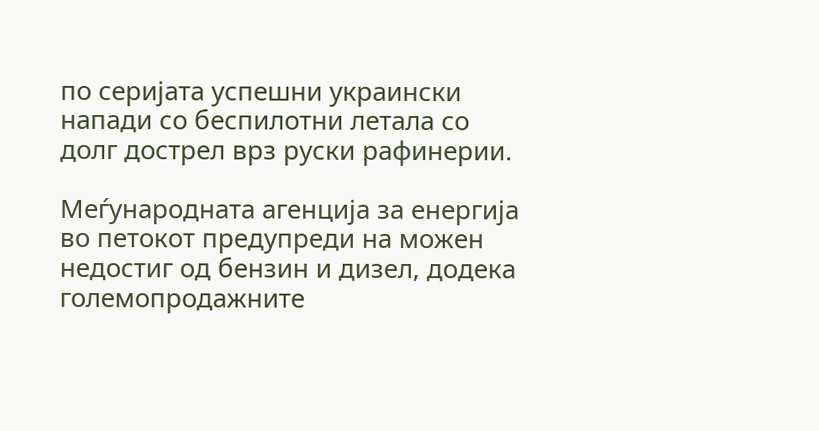по серијата успешни украински напади со беспилотни летала со долг дострел врз руски рафинерии.

Меѓународната агенција за енергија во петокот предупреди на можен недостиг од бензин и дизел, додека големопродажните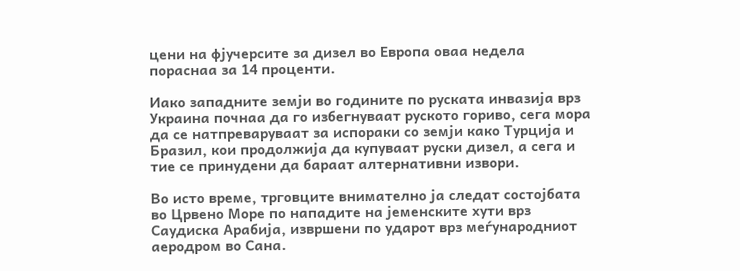цени на фјучерсите за дизел во Европа оваа недела пораснаа за 14 проценти.

Иако западните земји во годините по руската инвазија врз Украина почнаа да го избегнуваат руското гориво, сега мора да се натпреваруваат за испораки со земји како Турција и Бразил, кои продолжија да купуваат руски дизел, а сега и тие се принудени да бараат алтернативни извори.

Во исто време, трговците внимателно ја следат состојбата во Црвено Море по нападите на јеменските хути врз Саудиска Арабија, извршени по ударот врз меѓународниот аеродром во Сана.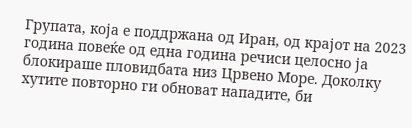Групата, која е поддржана од Иран, од крајот на 2023 година повеќе од една година речиси целосно ја блокираше пловидбата низ Црвено Море. Доколку хутите повторно ги обноват нападите, би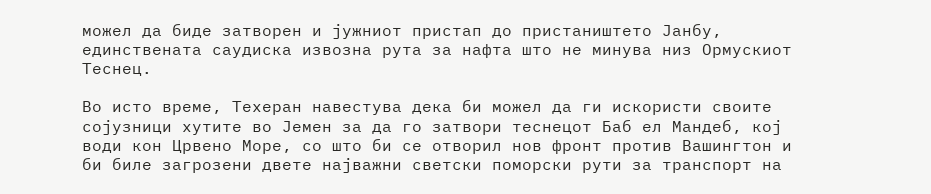можел да биде затворен и јужниот пристап до пристаништето Јанбу, единствената саудиска извозна рута за нафта што не минува низ Ормускиот Теснец.

Во исто време, Техеран навестува дека би можел да ги искористи своите сојузници хутите во Јемен за да го затвори теснецот Баб ел Мандеб, кој води кон Црвено Море, со што би се отворил нов фронт против Вашингтон и би биле загрозени двете најважни светски поморски рути за транспорт на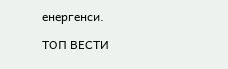енергенси.

ТОП ВЕСТИ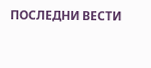ПОСЛЕДНИ ВЕСТИ